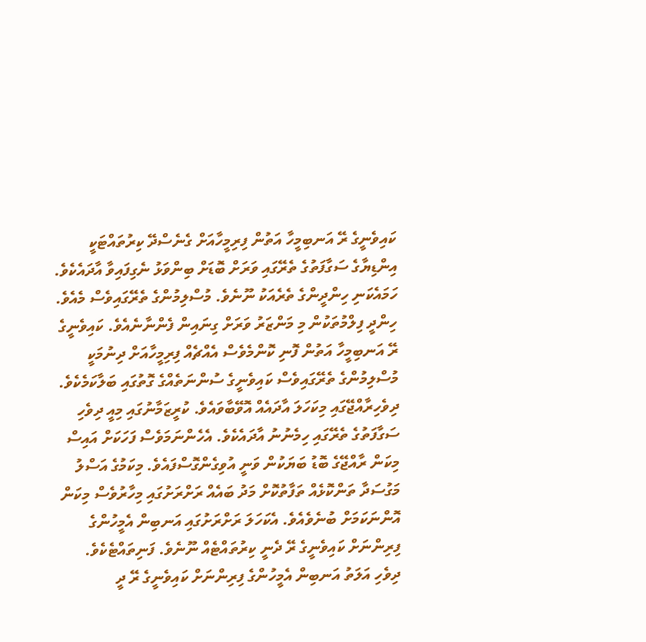ކައިވެނީގެ ރޭ އަނބިމީހާ އަތުން ފިރިމީހާއަށް ގެނެސްދޭ ކިރުތައްޓަކީ އިންޑިޔާގެ ސަގާފަތުގެ ތެރޭގައި ވަރަށް ބޮޑަށް ބިންވަޅު ނެގިފައިވާ އާދައެކެވެ. ހަމައެކަނި ހިންދީންގެ ތެރެއަކު ނޫނެވެ. މުސްލިމުންގެ ތެރޭގައިވެސް މެއެވެ. ހިންދީ ފިލްމުތަކުން މި މަންޒަރު ވަރަށް ގިނައިން ފެންނާނެއެވެ. ކައިވެނީގެ ރޭ އަނބިމީހާ އަތުން ފޮނި ކޮންމެވެސް އެއްޗެއް ފިރިމީހާއަށް ދިނުމަކީ މުސްލިމުންގެ ތެރޭގައިވެސް ކައިވެނީގެ ސުންނަތެއްގެ ގޮތުގައި ބަލާކަމެކެވެ.
ދިވެހިރާއްޖޭގައި މިކަހަލަ އާދައެއް އޮވޭބާވައެވެ. ކުރީޒަމާނުގައި މިއީ ދިވެހި ސަގާފަތުގެ ތެރޭގައި ހިމެނުނު އާދައެކެވެ. އެހެންނަމަވެސް ފަހަކަށް އައިސް މިކަން ރާއްޖޭގެ ބޮޑު ބަޔަކުން ވަނީ އުވިގެންގޮސްފައެވެ. މިކަމުގެ އަސްލު މަގުސަދާ ތަންކޮޅެއް ތަފާތުކޮށް މަދު ބައެއް ރަށްރަށުގައި މިހާރުވެސް މިކަން އޮންނަކަމަށް ބުނެވެއެވެ. އެކަހަލަ ރަށްރަށުގައި އަނބިން އެމީހުންގެ ފިރިންނަށް ކައިވެނީގެ ރޭ ދެނީ ކިރުތައްޓެއް ނޫނެވެ. ފަނިތައްޓެކެވެ.
ދިވެހި އަލަތު އަނބިން އެމީހުންގެ ފިރިންނަށް ކައިވެނީގެ ރޭ ދީ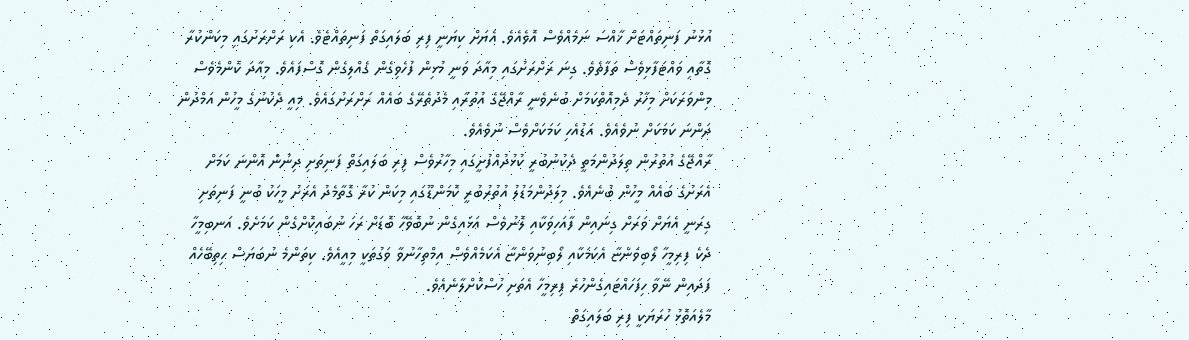އުޅުނު ފަނިތައްޓަށް ޚާއްސަ ނަމެއްވެސް އޮވެއެވެ. އެޔަށް ކިޔަނީ ފިރި ބަލައިގަތް ފަނިތައްޓެވެ. އެކި ރަށްރަށުގައި މިކަންކުރާ ގޮތާއި ވައްޓަފާޅިވެސް ތަފާތެވެ. ގިނަ ރަށްރަށުގައި މިއާދަ ވަނީ މުޅިން ފުހެވިގެން ގެއްލިގެން ގޮސްފައެވެ. މިއާދަ ކޮންމެވެސް މިންވަރަކަށް މިހާރު ދެމިއޮތްކަމަށް ބުނެވެނީ ރާއްޖޭގެ އުތުރާއި މެދުތެރޭގެ ބައެއް ރަށްރަށުގައެވެ. މިއީ ދެކުނުގެ މީހުން އަމްދުން ދަންނަ ކަމަކަށް ނުވެއެވެ. އަޑުއެހި ކަމަކަށްވެސް ނުވެއެވެ.
ރާއްޖޭގެ އުތުރުން ތިލަދުންމަތީ ދެކުނުބުރީ ކުޅުދުއްފުށީގައި މިހާރުވެސް ފިރި ބަލައިގަތް ފަނިތަށި ދިނުން އޮންނަ ކަމަށް އެރަށުގެ ބައެއް މީހުން ބުނެއެވެ. މިލަދުންމަޑުލު އުތުރުބުރީ ކޮމަންޑޫގައި މިކަން ކުރާ ގޮތާމެދު އެރަށު މީހަކު ބުނީ ފަނިތަށި ގިރަނީ އެޔަށް ވަރަށް ގިނައިން ފާއަހިވަކާއި ލޮނުވެސް އަޅައިގެން ނުބޮވޭހާ ބޮޑަށް ރަހަ ނުބައިކޮށްގެން ކަމަށެވެ. އަނބިމީހާ ދެކެ ފިރިމީހާ ލޯބިވަންޏާ އެކަމަކާއި ލޯބިނުވަންޏާ އެކަމެއްވެސް އިމްތިހާނުވާ ވަގުތަކީ މިއީއެވެ. ކިތަންމެ ނުބަޔަސް ހިތިބޭހެއް ފަދައިން ނޭވާ ހިފަހައްޓައިގެންހުރެ ފިރިމީހާ އެތަށި ހުސްކޮށްލާނެއެވެ.
މާލެއަތޮޅު ހުރަޔަކީ ފިރި ބަލައިގަތް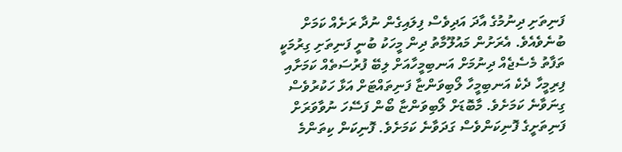ފަނިތަށި ދިނުމުގެ އާދަ އަދިވެސް ފިލައިގެން ނުދާ ރަށެއް ކަމަށް ބުނެވެއެވެ. އެރަށުން މައުލޫމާތު ދިން މީހަކު ބުނީ ފަނިތަށި ގިރުމަކީ ތަފާތު މެސެޖެއް ދިނުމަށް އަނބިމީހާއަށް ލިބޭ ފުރުސަތެއް ކަމަށާއި ފިރިމީހާ ދެކެ އަނބިމީހާ ލޯބިވަންޏާ ފަނިތައްޓަށް އަޅާ ހަކުރުވެސް ގިނަވާނެ ކަމަށެވެ. މާބޮޑަށް ލޯބިވަންޏާ ބޯން ފަސޭހަ ނުވާވަރަށް ފަނިތަށީގެ ފޮނިކަންވެސް ގަދަވާނެ ކަމަށެވެ. ފޮނިކަން ކިތަންމެ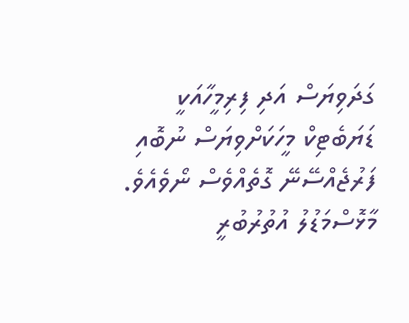ގަދަވިޔަސް އަދި ފިރިމީހާއަކީ ޑަޔަބެޓިކް މީހަކަށްވިޔަސް ނުބޮއި ފަރުޖެއްސޭނޭ ގޮތެއްވެސް ނޯވެއެވެ.
މާޅޮސްމަޑުލު އުތުރުބުރީ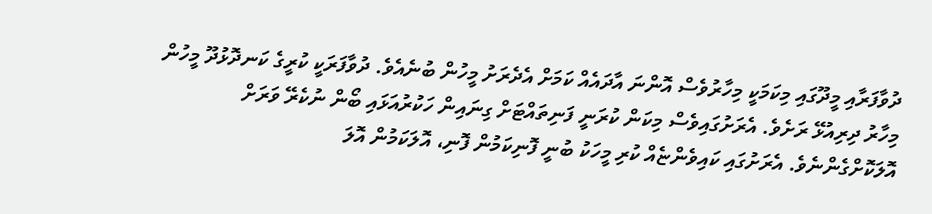ދުވާފަރާއި މީދޫގައި މިކަމަކީ މިހާރުވެސް އޮންނަ އާދައެއް ކަމަށް އެދެރަށު މީހުން ބުނެއެވެ. ދުވާފަރަކީ ކުރީގެ ކަނދޮޅުދޫ މީހުން މިހާރު ދިރިއުޅޭ ރަށެވެ. އެރަށުގައިވެސް މިކަން ކުރަނީ ފަނިތައްޓަށް ގިނައިން ހަކުރުއަޅައި ބޯން ނުކެރޭ ވަރަށް އޮލަކޮށްގެންނެވެ. އެރަށުގައި ކައިވެންޏެއް ކުރި މީހަކު ބުނީ ފޮނިކަމުން ފޮނި، އޮލަކަމުން އޮލަ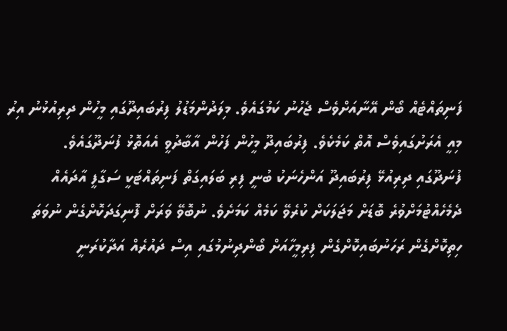ފަނިތައްޓެއް ބޯން އޭނާއަށްވެސް ޖެހުނު ކަމުގައެވެ. މިލަދުންމަޑުލު ފިރުބައިދޫގައި މީހުން ދިރިއުޅުނު އިރު މިއީ އެރަށުގައިވެސް އޮތް ކަމެކެވެ. ފިރުބައިދޫ މީހުން ފަހުން އާބާދުވީ އެއަތޮޅު ފުނަދޫގައެވެ.
ފުނަދޫގައި ދިރިއުޅޭ ފިރުބައިދޫ އަންހެނަކު ބުނީ ފިރި ބަލައިގަތް ފަނިތައްޓަކީ ސަގާފީ އާދައެއް ދެމެހެއްޓުމަށްވުރެ ބޮޑަށް މަޖަލަކަށް ކުރެވޭ ކަމެއް ކަމަށެވެ. ނުބޮވޭ ވަރަށް ފޮނިގަދަކޮށްގެން ނުވަތަ ހިތިކޮށްގެން ރަހަނުބައިކޮށްގެން ފިރިމީހާއަށް ބޯންދިނުމުގައި އިސް ދައުރެއް އަދާކުރަނީ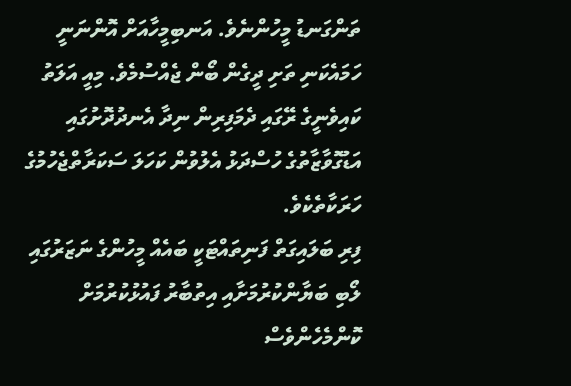ތަންގަނޑު މީހުންނެވެ. އަނބިމީހާއަށް އޮންނަނީ ހަމައެކަނި ތަށި ދީގެން ބޯން ޖެއްސުމެވެ. މިއީ އަލަތު ކައިވެނީގެ ރޭގައި ދެމަފިރިން ނިދާ އެނދުދޮށުގައި އަޑުގޮވާޒާތުގެ ހުސްދަޅު އެލުވުން ކަހަލަ ސަކަރާތްޖެހުމުގެ ހަރަކާތެކެވެ.
ފިރި ބަލައިގަތް ފަނިތައްޓަކީ ބައެއް މީހުންގެ ނަޒަރުގައި ލޯބި ބަޔާންކުރުމަށާއި އިތުބާރު ފައުޅުކުރުމަށް ކޮންމެހެންވެސް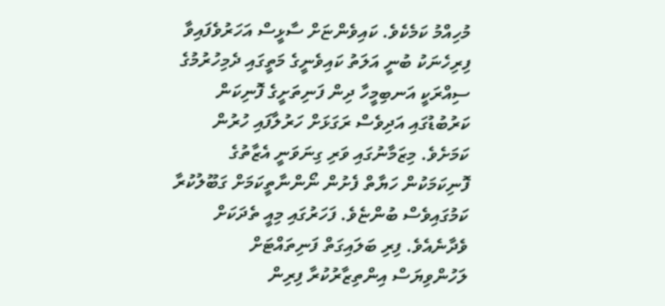މުހިއްމު ކަމެކެވެ. ކައިވެންޏަށް ސާޅީސް އަހަރުވެފައިވާ ފިރިހެނަކު ބުނީ އަލަތު ކައިވެނީގެ މަތީގައި ދެމިހުރުމުގެ ސިއްރަކީ އަނބިމީހާ ދިން ފަނިތަށީގެ ފޮނިކަން ކަރުބުޑުގައި އަދިވެސް ރަގަޅަށް ހަރުލާފައި ހުރުން ކަމަށެވެ. މިޒަމާނުގައި ވަރި ގިނަވަނީ އެޒާތުގެ ފޮނިކަމަކުން ހަޔާތް ފެށުން ނޯންނާތީކަމަށް ގަބޫލުކުރާ ކަމުގައިވެސް ބުންޏެވެ. ފަހަރުގައި މިއީ ތެދަކަށް ވެދާނެއެވެ. ފިރި ބަލައިގަތް ފަނިތައްޓަށް ލަހުންވިޔަސް އިންތިޒާރުކުރާ ފިރިން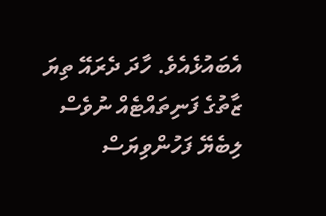އެބައުޅެއެވެ. ހާދަ ދެރައޭ ތިޔަ ޒާތުގެ ފަނިތައްޓެއް ނުވެސް ލިބެޔޭ ފަހުންވިޔަސް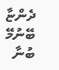ދެންޏާ ބޭނުމޭ ބުނާ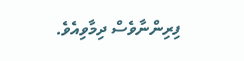ފިރިންނާވެސް ދިމާވިއެވެ.